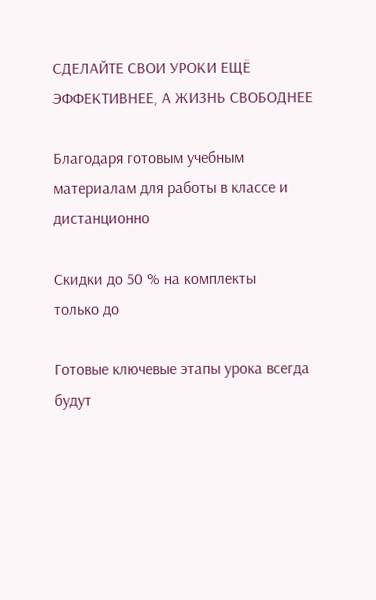СДЕЛАЙТЕ СВОИ УРОКИ ЕЩЁ ЭФФЕКТИВНЕЕ, А ЖИЗНЬ СВОБОДНЕЕ

Благодаря готовым учебным материалам для работы в классе и дистанционно

Скидки до 50 % на комплекты
только до

Готовые ключевые этапы урока всегда будут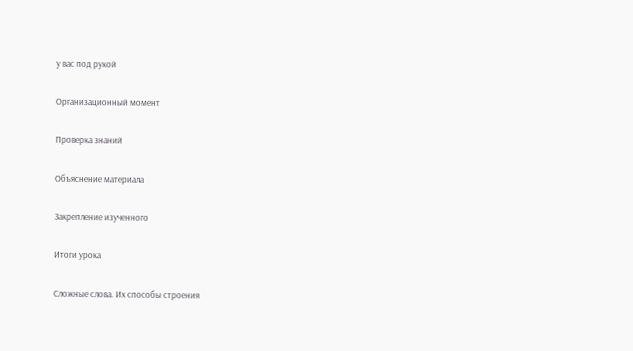у вас под рукой

Организационный момент

Проверка знаний

Объяснение материала

Закрепление изученного

Итоги урока

Сложные слова. Их способы строения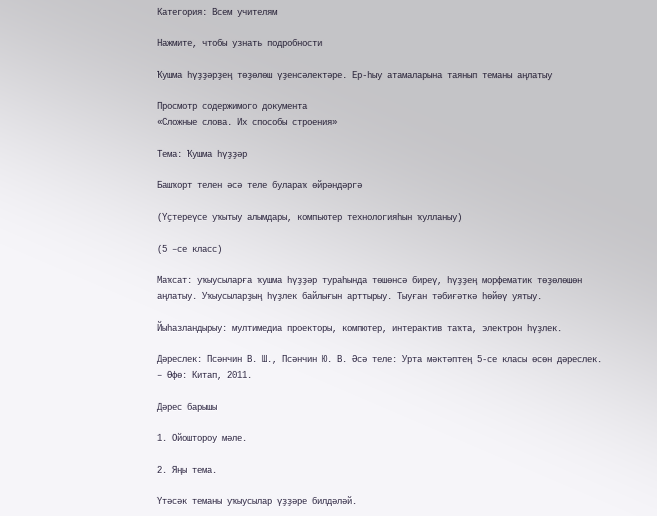Категория: Всем учителям

Нажмите, чтобы узнать подробности

Ҡушма һүҙҙәрҙең төҙөлөш үҙенсәлектәре. Ер-һыу атамаларына таянып теманы аңлатыу

Просмотр содержимого документа
«Сложные слова. Их способы строения»

Тема: Ҡушма һүҙҙәр

Башҡорт телен әсә теле булараҡ өйрәндәргә

(Үҫтереүсе уҡытыу алымдары, компьютер технологияһын ҡулланыу)

(5 –се класс)

Маҡсат: уҡыусыларға ҡушма һүҙҙәр тураһында төшөнсә биреү, һүҙҙең морфематик төҙөлөшөн аңлатыу. Уҡыусыларҙың һүҙлек байлығын арттырыу. Тыуған тәбиғәткә һөйөү уятыу.

Йыһазландырыу: мултимедиа проекторы, компютер, интерактив таҡта, электрон һүҙлек.

Дәреслек: Псәнчин В. Ш., Псәнчин Ю. В. Әсә теле: Урта мәктәптең 5-се класы өсөн дәреслек. – Өфө: Китап, 2011.

Дәрес барышы

1. Ойоштороу мәле.

2. Яңы тема.

Үтәсәк теманы уҡыусылар үҙҙәре билдәләй.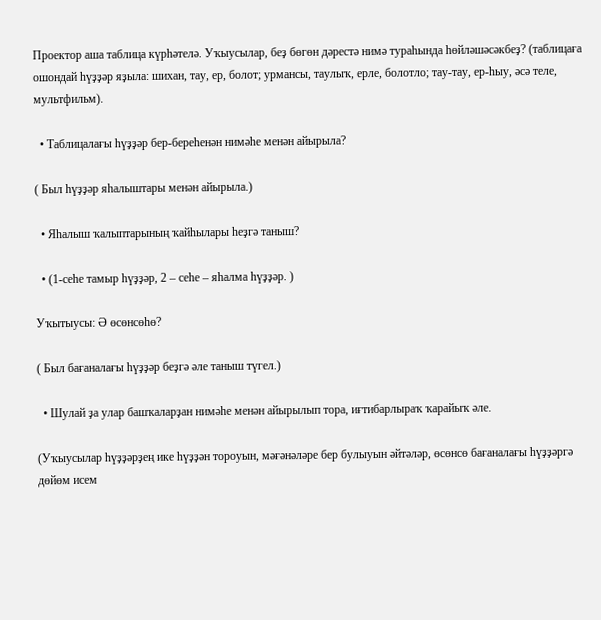Проектор аша таблица күрһәтелә. Уҡыусылар, беҙ бөгөн дәрестә нимә тураһында һөйләшәсәкбеҙ? (таблицаға ошондай һүҙҙәр яҙыла: шихан, тау, ер, болот; урмансы, таулыҡ, ерле, болотло; тау-тау, ер-һыу, әсә теле, мультфильм).

  • Таблицалағы һүҙҙәр бер-береһенән нимәһе менән айырыла?

( Был һүҙҙәр яһалыштары менән айырыла.)

  • Яһалыш ҡалыптарының ҡайһылары һеҙгә таныш?

  • (1-сеһе тамыр һүҙҙәр, 2 – сеһе – яһалма һүҙҙәр. )

Уҡытыусы: Ә өсөнсөһө?

( Был бағаналағы һүҙҙәр беҙгә әле таныш түгел.)

  • Шулай ҙа улар башҡаларҙан нимәһе менән айырылып тора, иғтибарлыраҡ ҡарайыҡ әле.

(Уҡыусылар һүҙҙәрҙең ике һүҙҙән тороуын, мәғәнәләре бер булыуын әйтәләр, өсөнсө бағаналағы һүҙҙәргә дөйөм исем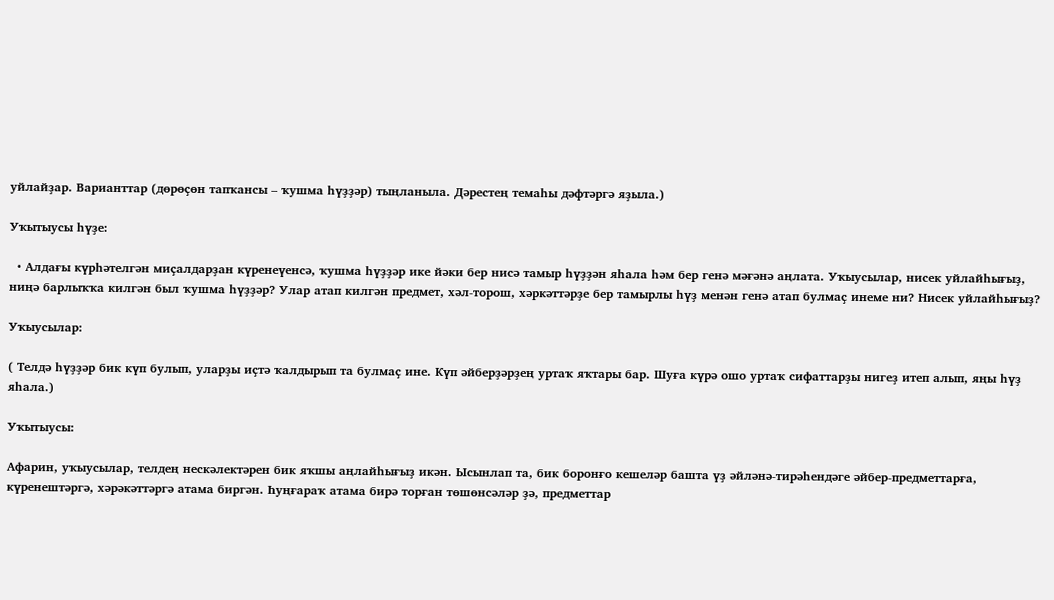уйлайҙар. Варианттар (дөрөҫөн тапҡансы – ҡушма һүҙҙәр) тыңланыла. Дәрестең темаһы дәфтәргә яҙыла.)

Уҡытыусы һүҙе:

  • Алдағы күрһәтелгән миҫалдарҙан күренеүенсә, ҡушма һүҙҙәр ике йәки бер нисә тамыр һүҙҙән яһала һәм бер генә мәғәнә аңлата. Уҡыусылар, нисек уйлайһығыҙ, ниңә барлыҡҡа килгән был ҡушма һүҙҙәр? Улар атап килгән предмет, хәл-торош, хәркәттәрҙе бер тамырлы һүҙ менән генә атап булмаҫ инеме ни? Нисек уйлайһығыҙ?

Уҡыусылар:

( Телдә һүҙҙәр бик күп булып, уларҙы иҫтә ҡалдырып та булмаҫ ине. Күп әйберҙәрҙең уртаҡ яҡтары бар. Шуға күрә ошо уртаҡ сифаттарҙы нигеҙ итеп алып, яңы һүҙ яһала.)

Уҡытыусы:

Афарин, уҡыусылар, телдең нескәлектәрен бик яҡшы аңлайһығыҙ икән. Ысынлап та, бик боронғо кешеләр башта үҙ әйләнә-тирәһендәге әйбер-предметтарға, күренештәргә, хәрәкәттәргә атама биргән. Һуңғараҡ атама бирә торған төшөнсәләр ҙә, предметтар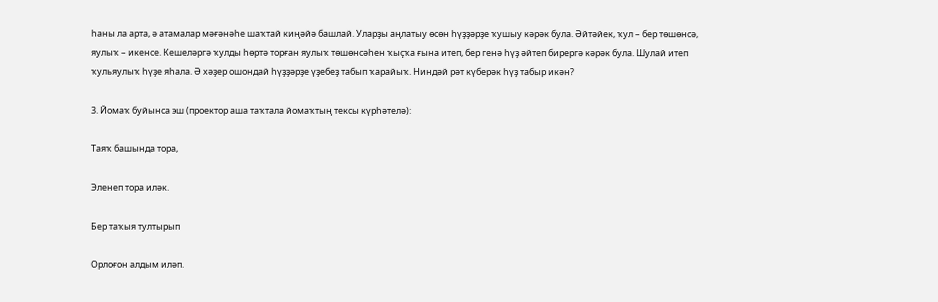һаны ла арта, ә атамалар мәғәнәһе шаҡтай киңәйә башлай. Уларҙы аңлатыу өсөн һүҙҙәрҙе ҡушыу кәрәк була. Әйтәйек, ҡул – бер төшөнсә, яулыҡ – икенсе. Кешеләргә ҡулды һөртә торған яулыҡ төшөнсәһен ҡыҫҡа ғына итеп, бер генә һүҙ әйтеп бирергә кәрәк була. Шулай итеп ҡульяулыҡ һүҙе яһала. Ә хәҙер ошондай һүҙҙәрҙе үҙебеҙ табып ҡарайыҡ. Ниндәй рәт күберәк һүҙ табыр икән?

3. Йомаҡ буйынса эш (проектор аша таҡтала йомаҡтың тексы күрһәтелә):

Таяҡ башында тора,

Эленеп тора иләк.

Бер таҡыя тултырып

Орлоғон алдым иләп.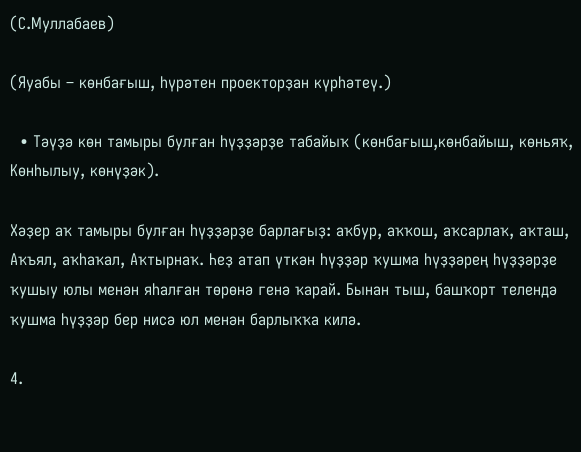(С.Муллабаев)

(Яуабы – көнбағыш, һүрәтен проекторҙан күрһәтеү.)

  • Тәүҙә көн тамыры булған һүҙҙәрҙе табайыҡ (көнбағыш,көнбайыш, көньяҡ, Көнһылыу, көнүҙәк).

Хәҙер аҡ тамыры булған һүҙҙәрҙе барлағыҙ: аҡбур, аҡҡош, аҡсарлаҡ, аҡташ, Аҡъял, аҡһаҡал, Аҡтырнаҡ. Һеҙ атап үткән һүҙҙәр ҡушма һүҙҙәрең һүҙҙәрҙе ҡушыу юлы менән яһалған төрөнә генә ҡарай. Бынан тыш, башҡорт телендә ҡушма һүҙҙәр бер нисә юл менән барлыҡҡа килә.

4.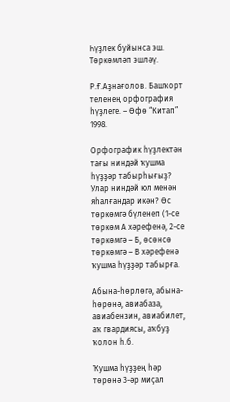Һүҙлек буйынса эш. Төркөмләп эшләү.

Р.Ғ.Аҙнағолов. Башҡорт теленең орфография һүҙлеге. – Өфө “Китап” 1998.

Орфографик һүҙлектән тағы ниндәй ҡушма һүҙҙәр табырһығыҙ? Улар ниндәй юл менән яһалғандар икән? Өс төркөмгә бүленеп (1-се төркөм А хәрефенә, 2-се төркөмгә – Б, өсөнсө төркөмгә – В хәрефенә ҡушма һүҙҙәр табырға.

Абына-һөрлөгә, абына-һөрөнә, авиабаза, авиабензин, авиабилет, аҡ гвардиясы, аҡбуҙ ҡолон һ.б.

Ҡушма һүҙҙең һәр төрөнә 3-әр миҫал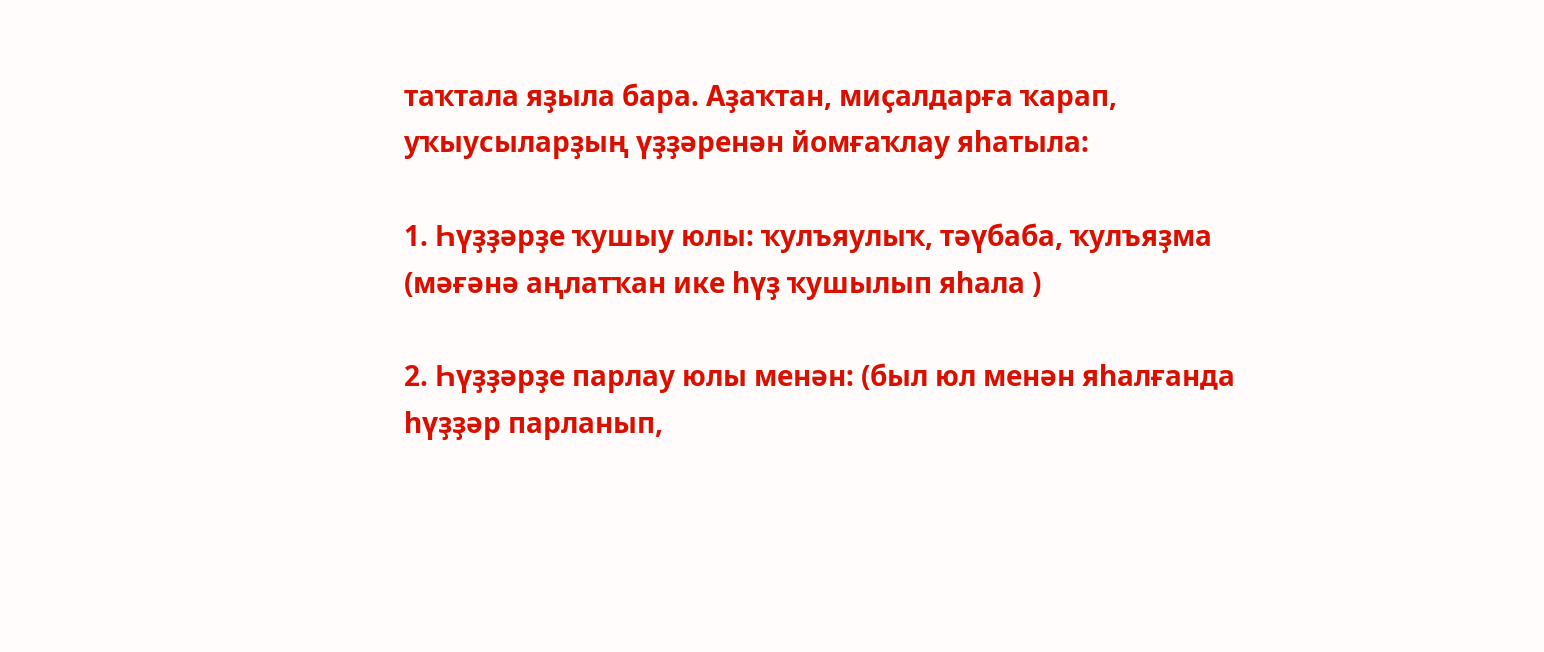таҡтала яҙыла бара. Аҙаҡтан, миҫалдарға ҡарап, уҡыусыларҙың үҙҙәренән йомғаҡлау яһатыла:

1. Һүҙҙәрҙе ҡушыу юлы: ҡулъяулыҡ, тәүбаба, ҡулъяҙма (мәғәнә аңлатҡан ике һүҙ ҡушылып яһала )

2. Һүҙҙәрҙе парлау юлы менән: (был юл менән яһалғанда һүҙҙәр парланып,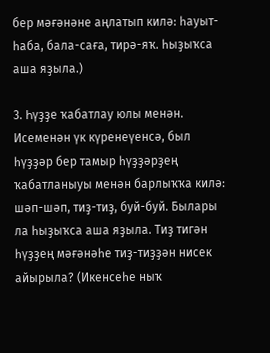бер мәғәнәне аңлатып килә: һауыт-һаба, бала-саға, тирә-яҡ. һыҙыҡса аша яҙыла.)

3. Һүҙҙе ҡабатлау юлы менән. Исеменән үк күренеүенсә, был һүҙҙәр бер тамыр һүҙҙәрҙең ҡабатланыуы менән барлыҡҡа килә: шәп-шәп, тиҙ-тиҙ, буй-буй. Былары ла һыҙыҡса аша яҙыла. Тиҙ тигән һүҙҙең мәғәнәһе тиҙ-тиҙҙән нисек айырыла? (Икенсеһе ныҡ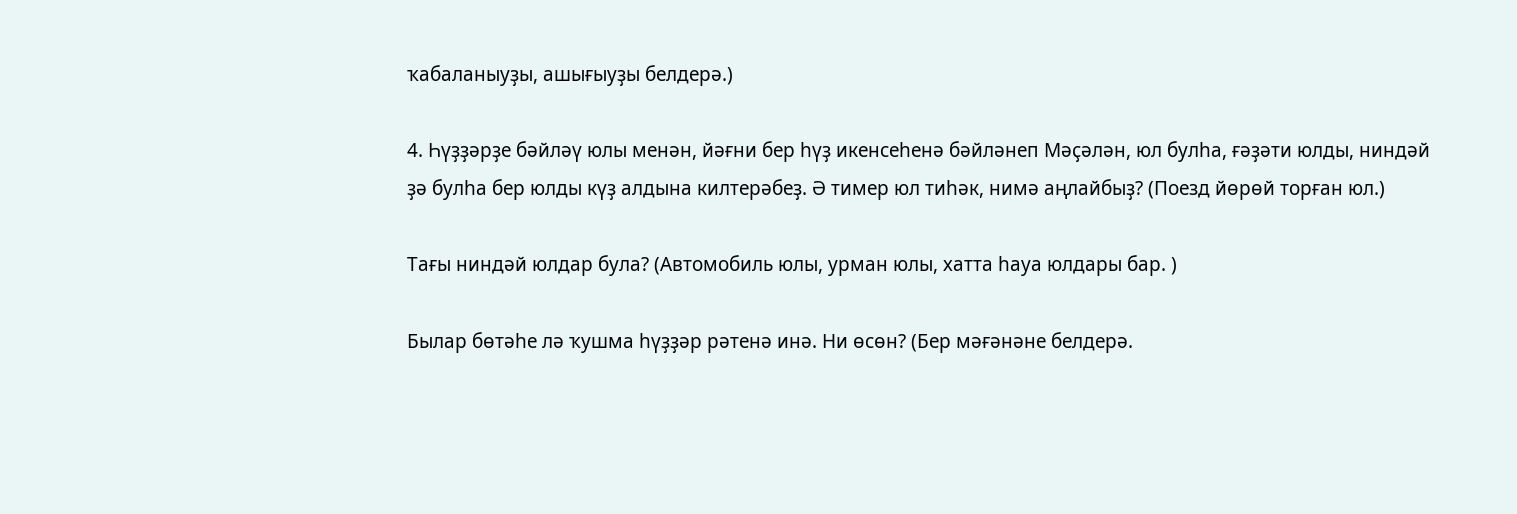ҡабаланыуҙы, ашығыуҙы белдерә.)

4. Һүҙҙәрҙе бәйләү юлы менән, йәғни бер һүҙ икенсеһенә бәйләнеп Мәҫәлән, юл булһа, ғәҙәти юлды, ниндәй ҙә булһа бер юлды күҙ алдына килтерәбеҙ. Ә тимер юл тиһәк, нимә аңлайбыҙ? (Поезд йөрөй торған юл.)

Тағы ниндәй юлдар була? (Автомобиль юлы, урман юлы, хатта һауа юлдары бар. )

Былар бөтәһе лә ҡушма һүҙҙәр рәтенә инә. Ни өсөн? (Бер мәғәнәне белдерә.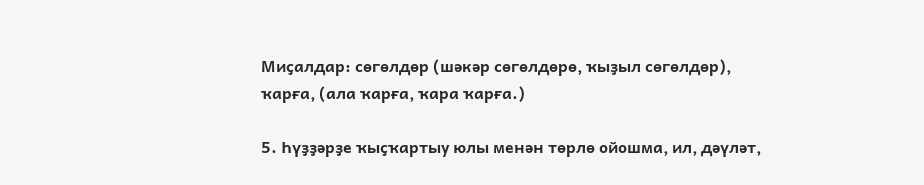Миҫалдар: сөгөлдөр (шәкәр сөгөлдөрө, ҡыҙыл сөгөлдөр), ҡарға, (ала ҡарға, ҡара ҡарға.)

5. Һүҙҙәрҙе ҡыҫҡартыу юлы менән төрлө ойошма, ил, дәүләт,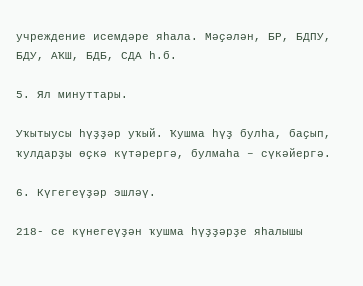учреждение исемдәре яһала. Мәҫәлән, БР, БДПУ, БДУ, АҠШ, БДБ, СДА һ.б.

5. Ял минуттары.

Уҡытыусы һүҙҙәр уҡый. Ҡушма һүҙ булһа, баҫып, ҡулдарҙы өҫкә күтәрергә, булмаһа – сүкәйергә.

6. Күгегеүҙәр эшләү.

218- се күнегеүҙән ҡушма һүҙҙәрҙе яһалышы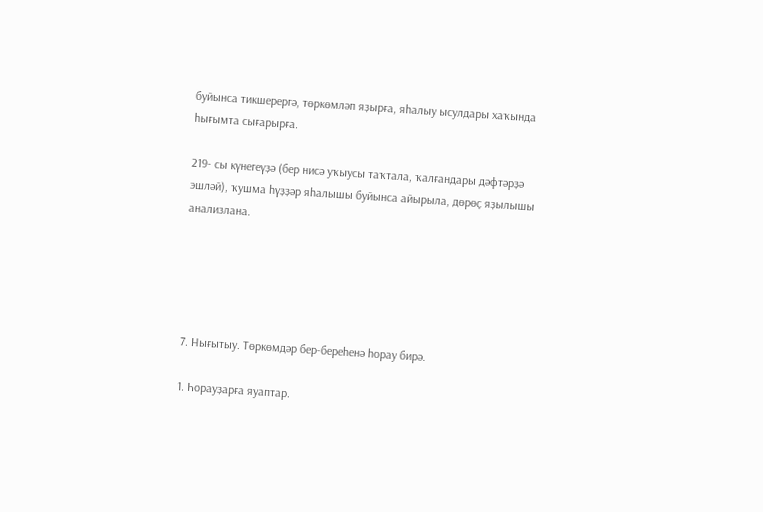буйынса тикшерергә, төркөмләп яҙырға, яһалыу ысулдары хаҡында һығымта сығарырға.

219- сы күнегеүҙә (бер нисә уҡыусы таҡтала, ҡалғандары дәфтәрҙә эшләй), ҡушма һүҙҙәр яһалышы буйынса айырыла, дөрөҫ яҙылышы анализлана.





7. Нығытыу. Төркөмдәр бер-береһенә һорау бирә.

1. Һорауҙарға яуаптар.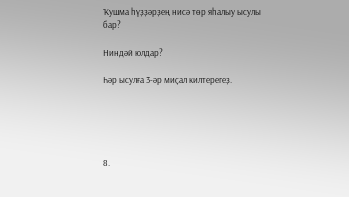Ҡушма һүҙҙәрҙең нисә төр яһалыу ысулы бар?

Ниндәй юлдар?

Һәр ысулға 3-әр миҫал килтерегеҙ.





8.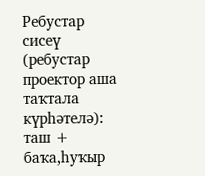Ребустар сисеү (ребустар проектор аша таҡтала күрһәтелә): таш + баҡа,һуҡыр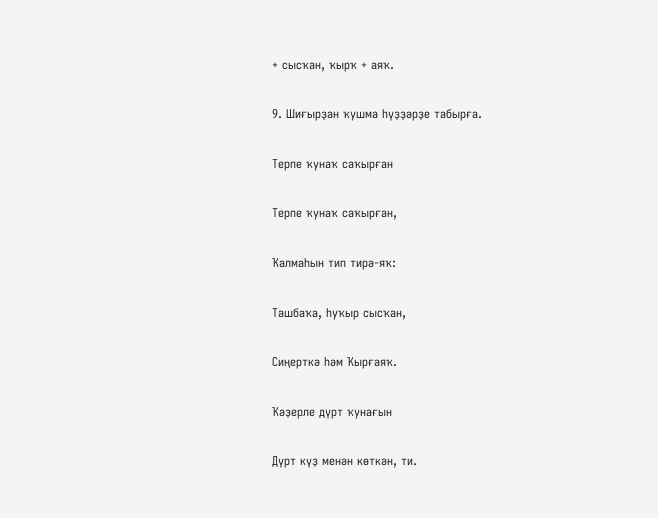+ сысҡан, ҡырҡ + аяҡ.

9. Шиғырҙан ҡушма һүҙҙәрҙе табырға.

Терпе ҡунаҡ саҡырған

Терпе ҡунаҡ саҡырған,

Ҡалмаһын тип тирә-яҡ:

Ташбаҡа, һуҡыр сысҡан,

Сиңерткә һәм Ҡырғаяҡ.

Ҡәҙерле дүрт ҡунағын

Дүрт күҙ менән көткән, ти.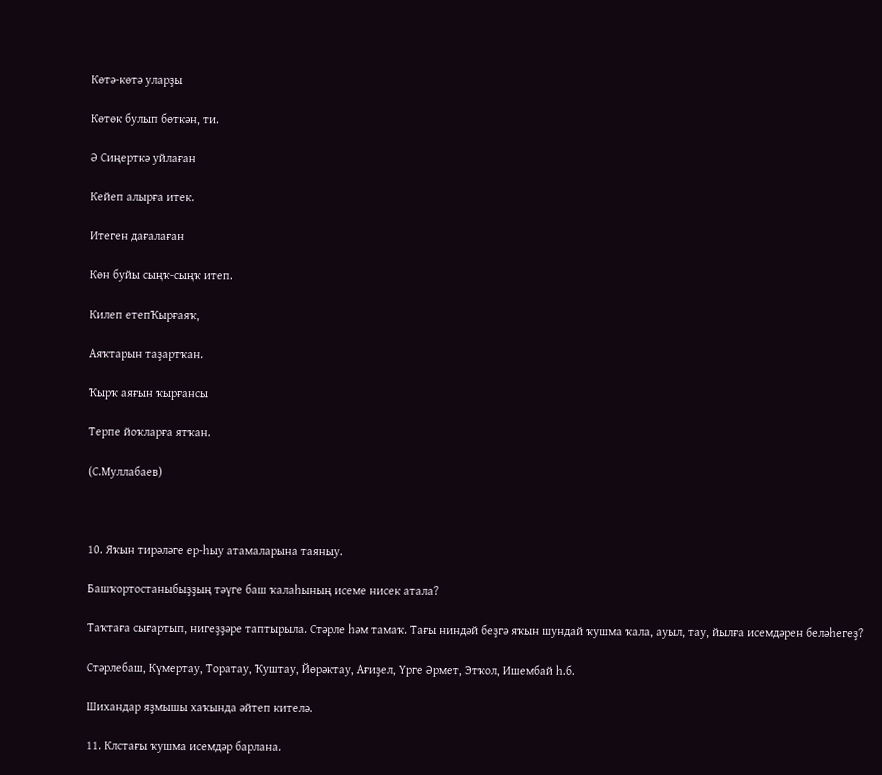Көтә-көтә уларҙы

Көтөк булып бөткән, ти.

Ә Сиңерткә уйлаған

Кейеп алырға итек.

Итеген дағалаған

Көн буйы сыңҡ-сыңҡ итеп.

Килеп етепҠырғаяҡ,

Аяҡтарын таҙартҡан.

Ҡырҡ аяғын ҡырғансы

Терпе йоҡларға ятҡан.

(С.Муллабаев)



10. Яҡын тирәләге ер-һыу атамаларына таяныу.

Башҡортостаныбыҙҙың тәүге баш ҡалаһының исеме нисек атала?

Таҡтаға сығартып, нигеҙҙәре таптырыла. Стәрле һәм тамаҡ. Тағы ниндәй беҙгә яҡын шундай ҡушма ҡала, ауыл, тау, йылға исемдәрен беләһегеҙ?

Стәрлебаш, Күмертау, Торатау, Ҡуштау, Йөрәктау, Ағиҙел, Үрге Әрмет, Этҡол, Ишембай һ.б.

Шихандар яҙмышы хаҡында әйтеп кителә.

11. Клстағы ҡушма исемдәр барлана.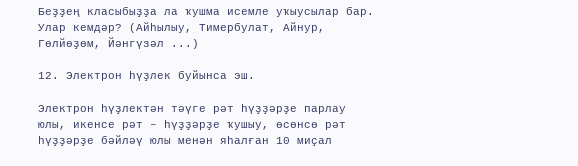Беҙҙең класыбыҙҙа ла ҡушма исемле уҡыусылар бар. Улар кемдәр? (Айһылыу, Тимербулат, Айнур, Гөлйөҙөм, Йәнгүзәл ...)

12. Электрон һүҙлек буйынса эш.

Электрон һүҙлектән тәүге рәт һүҙҙәрҙе парлау юлы, икенсе рәт – һүҙҙәрҙе ҡушыу, өсөнсө рәт һүҙҙәрҙе бәйләү юлы менән яһалған 10 миҫал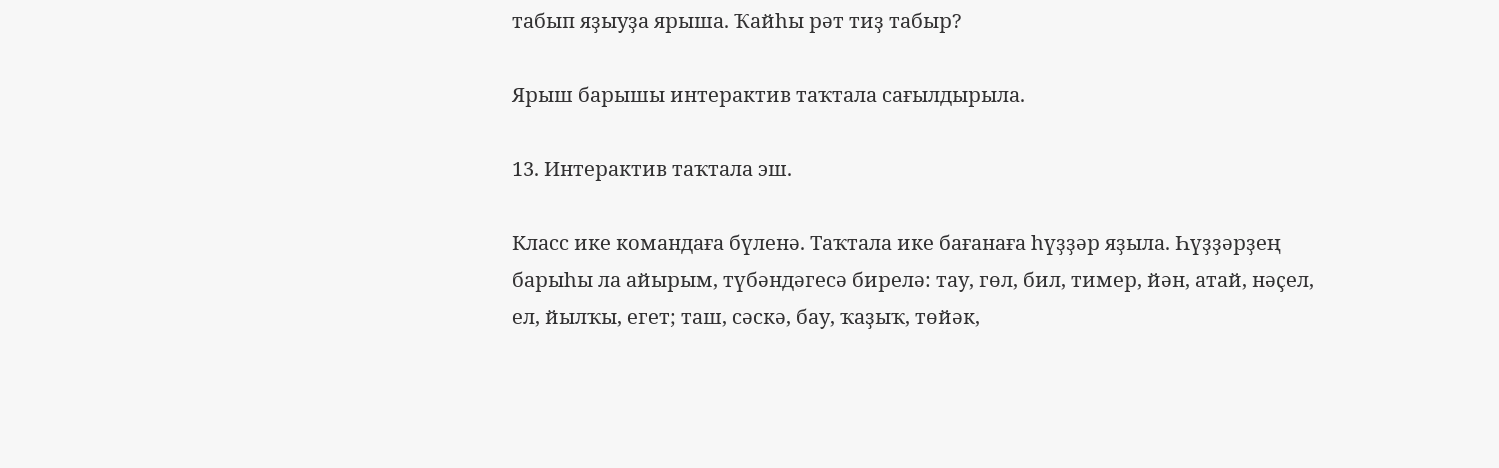табып яҙыуҙа ярыша. Ҡайһы рәт тиҙ табыр?

Ярыш барышы интерактив таҡтала сағылдырыла.

13. Интерактив таҡтала эш.

Класс ике командаға бүленә. Таҡтала ике бағанаға һүҙҙәр яҙыла. Һүҙҙәрҙең барыһы ла айырым, түбәндәгесә бирелә: тау, гөл, бил, тимер, йән, атай, нәҫел, ел, йылҡы, егет; таш, сәскә, бау, ҡаҙыҡ, төйәк,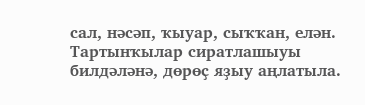сал, нәсәп, ҡыуар, сыҡҡан, елән. Тартынҡылар сиратлашыуы билдәләнә, дөрөҫ яҙыу аңлатыла.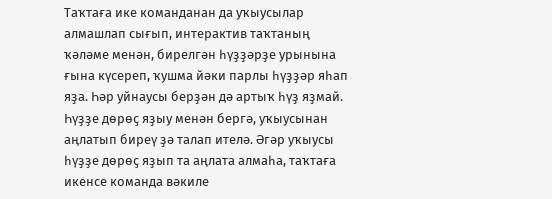Таҡтаға ике команданан да уҡыусылар алмашлап сығып, интерактив таҡтаның ҡәләме менән, бирелгән һүҙҙәрҙе урынына ғына күсереп, ҡушма йәки парлы һүҙҙәр яһап яҙа. Һәр уйнаусы берҙән дә артыҡ һүҙ яҙмай. Һүҙҙе дөрөҫ яҙыу менән бергә, уҡыусынан аңлатып биреү ҙә талап ителә. Әгәр уҡыусы һүҙҙе дөрөҫ яҙып та аңлата алмаһа, таҡтаға икенсе команда вәкиле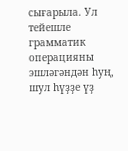сығарыла. Ул тейешле грамматик операцияны эшләгәндән һуң, шул һүҙҙе үҙ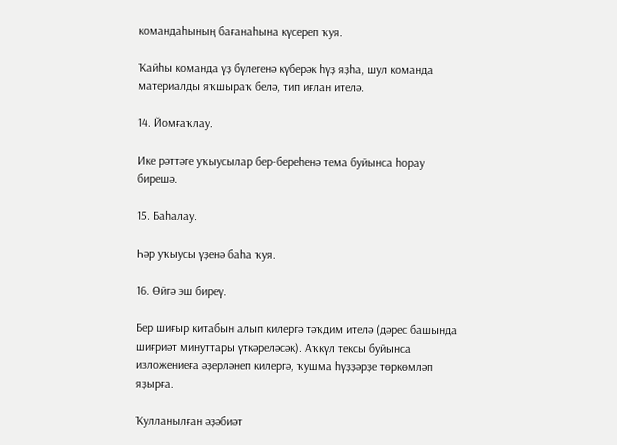командаһының бағанаһына күсереп ҡуя.

Ҡайһы команда үҙ бүлегенә күберәк һүҙ яҙһа, шул команда материалды яҡшыраҡ белә, тип иғлан ителә.

14. Йомғаҡлау.

Ике рәттәге уҡыусылар бер-береһенә тема буйынса һорау бирешә.

15. Баһалау.

Һәр уҡыусы үҙенә баһа ҡуя.

16. Өйгә эш биреү.

Бер шиғыр китабын алып килергә тәҡдим ителә (дәрес башында шиғриәт минуттары үткәреләсәк). Аҡкүл тексы буйынса изложениеға әҙерләнеп килергә, ҡушма һүҙҙәрҙе төркөмләп яҙырға.

Ҡулланылған әҙәбиәт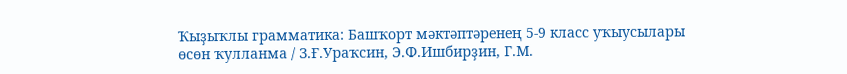Ҡыҙыҡлы грамматика: Башҡорт мәктәптәренең 5-9 класс уҡыусылары өсөн ҡулланма / З.Ғ.Ураҡсин, Э.Ф.Ишбирҙин, Г.М.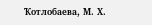Ҡотлобаева, М. Х.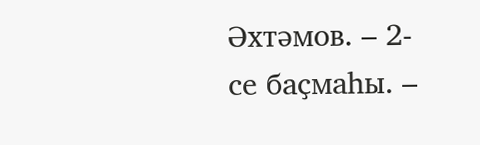Әхтәмов. – 2-се баҫмаһы. –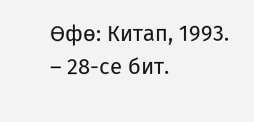Өфө: Китап, 1993. – 28-се бит.